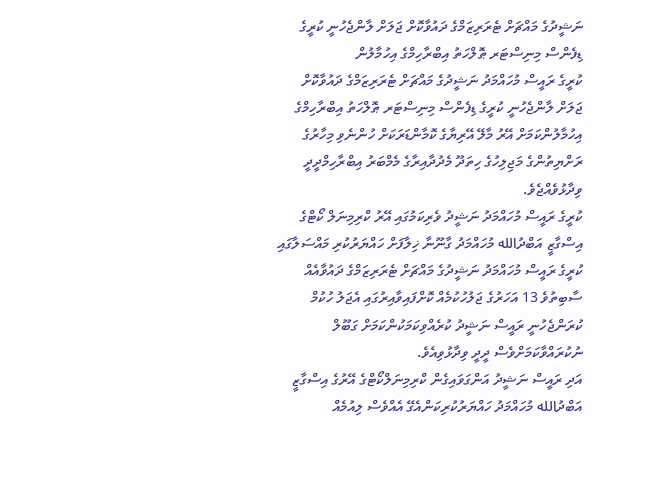ނަޝީދުގެ މައްޗަށް ޓެރަރިޒަމްގެ ދައުވާކޮށް ޖަލަށް ލާންޖެހުނީ ކުރީގެ ޑިފެންސް މިނިސްޓަރ ޠޮލްހަތު އިބްރާހިމްގެ އިހުމާލުން
ކުރީގެ ރައީސް މުހައްމަދު ނަޝީދުގެ މައްޗަށް ޓެރަރިޒަމްގެ ދައުވާކޮށް ޖަލަށް ލާންޖެހުނީ ކުރީގެ ޑިފެންސް މިނިސްޓަރ ޠޮލްހަތު އިބްރާހިމްގެ އިހުމާލުންކަމަށް އޭރު މާލޭ އޭރިޔާގެ ކޮމާންޑަރަކަށް ހުންނެވި މިހާރުގެ ރަށްޔިތުންގެ މަޖިލިހުގެ ހިތަދޫ މެދުދާއިރާގެ މެމްބަރު އިބްރާހިމްދީދީ ވިދާޅުވެއްޖެވެ.
ކުރީގެ ރައީސް މުހައްމަދު ނަޝީދު ވެރިކަމުގައި އޭރު ކްރިމިނަލް ކޯޓްގެ އިސްގާޒީ އަބްދުالله މުހައްމަދު ގާނޫނާ ޚިލާފަށް ހައްޔަރުކުރި މައްސަލާގައި ކުރީގެ ރައީސް މުހައްމަދު ނަޝީދުގެ މައްޗަށް ޓެރަރިޒަމްގެ ދައުވާއެއް ސާބިތުވެ 13 އަހަރުގެ ޖަލުހުކުމެއް ކޮށްފައިވާއިރުގައި އެޖަލު ހުކުމް ކުރަންޖެހުނީ ރައީސް ނަޝީދު ކުރެއްވިކަމަކުންކަމަށް ގަބޫލް ނުކުރައްވާކަމަށްވެސް ދީދީ ވިދާޅުވިއެވެ.
އަދި ރައީސް ނަޝީދު އަންގަވައިގެން ކްރިމިނަލްކޯޓްގެ އޭރުގެ އިސްގާޒީ އަބްދުالله މުހައްމަދު ހައްޔަރުކުރިކަންއެގޭ އެއްވެސް ލިއުމެއް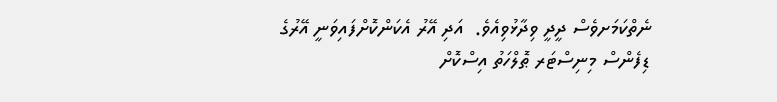ނެތްކަމަށވެސް ދީދީ ވިދާޅުވިއެވެ.  އަދި އޭރު އެކަންކޮށްފައިވަނީ އޭރުގެ ޑިފެންސް މިނިސްޓަރ ޠޮލްހަތު އިސްކޮށް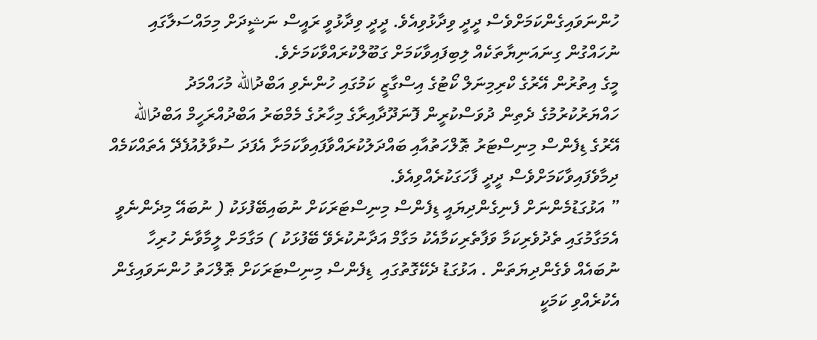ހުންނަވައިގެންކަމަށްވެސް ދީދީ ވިދާޅުވިއެވެ. ދީދީ ވިދާޅުވީ ރައީސް ނަޝީދަށް މިމައްސަލާގައި ނުހައްގުން ގިނައަނިޔާތަކެއް ލިބިފައިވާކަމަށް ގަބޫލްކުރައްވާކަމަށެވެ.
މީގެ އިތުރުން އޭރުގެ ކްރިމިނަލް ކޯޓުގެ އިސްގާޒީ ކަމުގައި ހުންނެވި އަބްދުالله މުހައްމަދު ހައްޔަރުކުރުމުގެ ދެތިން ދުވަސްކުރީން ފޮނަދޫދާއިރާގެ މިހާރުގެ މެމްބަރު އަބްދުއްރަހީމް އަބްދުالله އޭރުގެ ޑިފެންސް މިނިސްޓަރު ޠޮލްހަތުއާއި ބައްދަލުކުރައްވާފައިވާކަމަށާ އެފަދަ ސުވާލުއުފެދޭ އެތައްކަމެއް ދިމާވެފައިވާކަމަށްވެސް ދީދީ ފާހަގަކުރެއްވިއެވެ.
” އަޅުގަޑުމެންނަށް ފެނިގެންދިޔައީ ޑިފެންސް މިނިސްޓަރަކަށް ނުބައިބޭފުޅަކު ( ނުބައޭ މިދެންނެވީ އެމަގާމުގައި ތެދުވެރިކަމާ ވަފާތެރިކަމާއެކު މަގާމް އަދާނުކުރެވޭ ބޭފުޅަކު ) މަގާމަށް ލީމާވާނެ ހުރިހާ ނުބައެއް ވެގެންދިޔަތަން . އަޅުގަޑު ދެކޭގޮތުގައި  ޑިފެންސް މިނިސްޓަރަކަށް ޠޮލްހަތު ހުންނަވައިގެން އެކުރެއްވި ކަމަކީ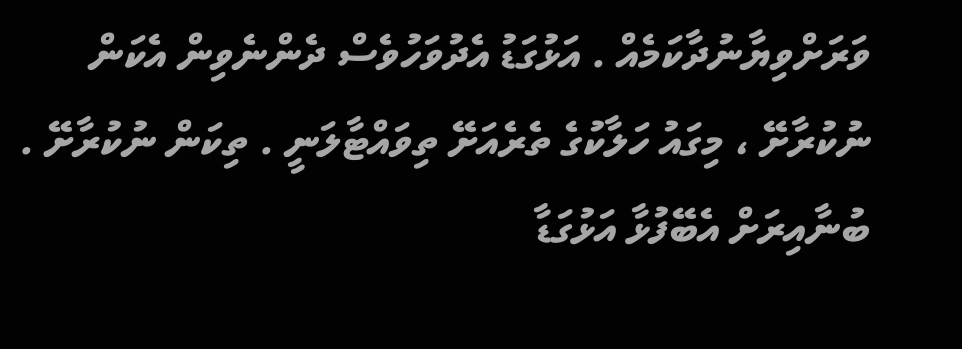ވަރަށްވިޔާނުދާކަމެއް . އަޅުގަޑު އެދުވަހުވެސް ދެންނެވިން އެކަން ނުކުރާށޭ ، މިގައު ހަލާކުގެ ތެރެއަށޭ ތިވައްޓާލަނީ . ތިކަން ނުކުރާށޭ . ބުނާއިރަށް އެބޭފުޅާ އަޅުގަޑާ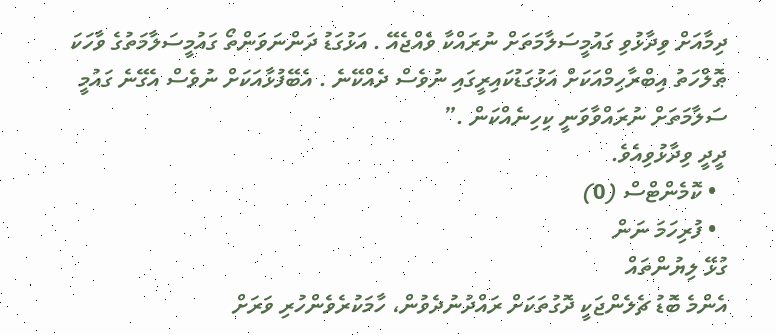ދިމާއަށް ވިދާޅުވި ގައުމީސަލާމަތަށް ނުރައްކާ ވެއްޖެއޭ . އަޅުގަޑު ދަންނަވަންތޯ ގައުމީސަލާމަތުގެ ވާހަކަ ޠޮލްހަތު އިބްރާހިމްއަކަށް އަޅުގަޑުކައިރީގައި ނުވެސް ދެއްކޭނެ . އެބޭފުޅާއަކަށް ނުވެސް އެގޭނެ ގައުމީ ސަލާމަތަށް ނުރައްވާވަނީ ކިހިނެއްކަން .”
ދީދީ ވިދާޅުވިއެވެ.
  • ކޮމެންޓްސް (0)
  • ފުރިހަމަ ނަން
ގުޅޭ ލިޔުންތައް
އެންމެ ބޮޑު ޗެލެންޖަކީ ދޮގުތަކަށް ރައްދުނުދެވުން، ހާމަކުރެވެންހުރި ވަރަށް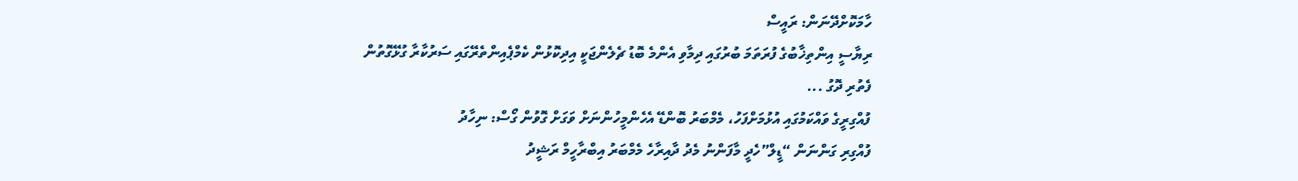ހާމަކޮށްދޭނަން: ރައީސް
ރިޔާސީ އިންތިޚާބުގެ ފުރަތަމަ ބުރުގައި ދިމާވި އެންމެ ބޮޑު ޗެލެންޖަކީ އިދިކޮޅުން ކެމްޕެއިންތެރޭގައި ސަރުކާރާ ގުޅޭގޮތުން ފެތުރި ދޮގު ...
ފުއްގިރީގެ ވައްކަމުގައި އުޅުމަށްފަހު، މެމްބަރު ބޮންޑޭ އެހެންމީހުންނަށް ވަގަށް ގޮވުން ގޯސް: ނިހާދު
ފުއްގިރި ގަންނަން “ޑީލް”ހެދީ މާފަންނު މެދު ދާއިރާހެ މެމްބަރު އިބްރާހީމް ރަޝީދު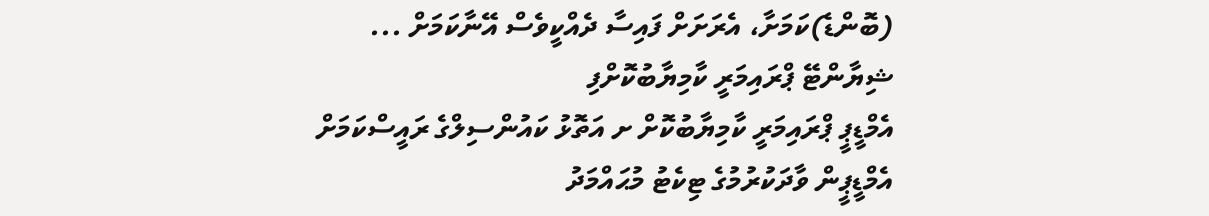(ބޮންޑެ)ކަމަށާ، އެރަށަށް ފައިސާ ދެއްކީވެސް އޭނާކަމަށް ...
ޝިޔާންޓޭ ޕްރައިމަރީ ކާމިޔާބުކޮށްފި
އެމްޑީޕީ ޕްރައިމަރީ ކާމިޔާބުކޮށް ށ އަތޮޅު ކައުންސިލްގެ ރައީސްކަމަށް އެމްޑީޕީން ވާދަކުރުމުގެ ޓިކެޓު މުޙައްމަދު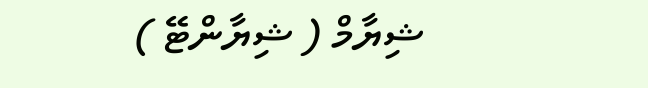ޝިޔާމް ( ޝިޔާންޓޭ )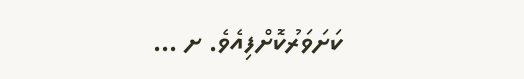ކަށަވަރުކޮށްފިއެވެ. ށ ...